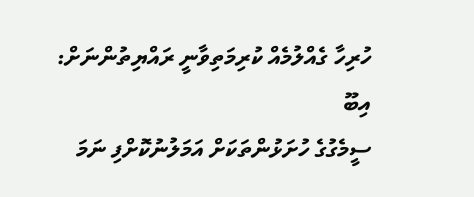ހުރިހާ ގެއްލުމެއް ކުރިމަތިވާނީ ރައްޔިތުންނަށް: އިބޫ
ސީމެގުގެ ހުށަޅުންތަކަށް އަމަލުނުކޮށްފި ނަމަ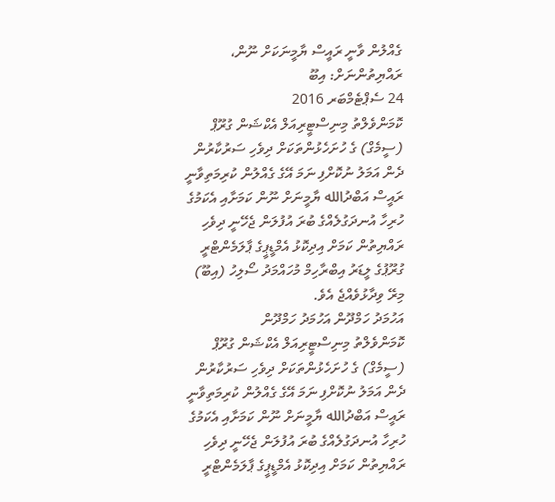ގެއްލުން ވާނީ ރައީސް ޔާމީނަކަށް ނޫން، ރައްޔިތުންނަށް: އިބޫ
24 ސެޕްޓެމްބަރ 2016
ކޮމަންވެލްތު މިނިސްޓީރިއަލް އެކްޝަން ގުރޫޕް (ސީމެގް) ގެ ހުށަހެޅުންތަކަށް ދިވެހި ސަރުކާރުން ދެން އަމަލު ނުކޮށްފި ނަމަ އޭގެ ގެއްލުން ކުރިމަތިވާނީ ރައީސް އަބްދުالله ޔާމީނަށް ނޫން ކަމަށާއި އެކަމުގެ ހުރިހާ އުނދަގުލެއްގެ ބުރަ އުފުލަން ޖެހޭނީ ދިވެހި ރައްޔިތުން ކަމަށް އިދިކޮޅު އެމްޑީޕީގެ ޕާލަމެންޓްރީ ގުރޫޕުގެ ލީޑަރު އިބްރާހިމް މުހައްމަދު ސޯލިހު (އިބޫ) މިރޭ ވިދާޅުވެއްޖެ އެވެ.
އަހުމަދު ހަމްދޫން އަހުމަދު ހަމްދޫން
ކޮމަންވެލްތު މިނިސްޓީރިއަލް އެކްޝަން ގުރޫޕް (ސީމެގް) ގެ ހުށަހެޅުންތަކަށް ދިވެހި ސަރުކާރުން ދެން އަމަލު ނުކޮށްފި ނަމަ އޭގެ ގެއްލުން ކުރިމަތިވާނީ ރައީސް އަބްދުالله ޔާމީނަށް ނޫން ކަމަށާއި އެކަމުގެ ހުރިހާ އުނދަގުލެއްގެ ބުރަ އުފުލަން ޖެހޭނީ ދިވެހި ރައްޔިތުން ކަމަށް އިދިކޮޅު އެމްޑީޕީގެ ޕާލަމެންޓްރީ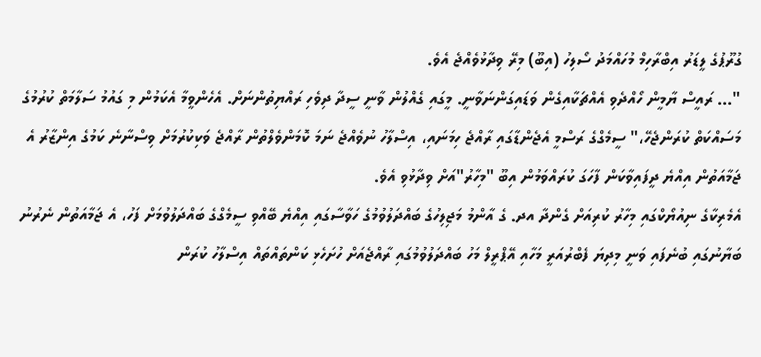ގުރޫޕުގެ ލީޑަރު އިބްރާހިމް މުހައްމަދު ސޯލިހު (އިބޫ) މިރޭ ވިދާޅުވެއްޖެ އެވެ.
"... ރައީސް ޔާމީން ހޯއްދެވި އެއްޗަކާއިގެން ވަޑައިގަންނަވާނީ. މީގައި ގެއްލުން ވާނީ ސީދާ ދިވެހި ރައްޔިތުންނަށް. އެހެންވީމާ އެކަމުން މި ގައުމު ސަލާމަތް ކުރުމުގެ މަސައްކަތް ކުރަންޖެހޭ،" ސީމެގްގެ ރަސްމީ އެޖެންޑާގައި ރާއްޖެ ހިމަނައި، އިސްލާހު ނުވެއްޖެ ނަމަ ކޮމަންވެލްތުން ރާއްޖެ ވަކިކުރުމަށް ވިސްނާނެ ކަމުގެ އިންޒާރު އެ ޖަމާއަތުން އިއްޔެ ދީފައިވާކަން ފާހަގަ ކުރައްވަމުން އިބޫ "މިހާރު"އަށް ވިދާޅުވި އެވެ.
އެމެރިކާގެ ނިއުޔޯކްގައި މިހާރު ކުރިއަށް ގެންދާ އދ. ގެ އާންމު މަޖިލިހުގެ ބައްދަލުވުމުގެ ހަވާސާގައި އިއްޔެ ބޭއްވި ސީމެގްގެ ބައްދަލުވުމަށް ފަހު، އެ ޖަމާއަތުން ނެރުނު ބަޔާނުގައި ބުނެފައި ވަނީ މިދިޔަ ފެބްރުއަރީ މަހާއި އޭޕްރީލް މަހު ބައްދަލުވުމުގައި ރާއްޖެއަށް ހުށަހެޅި ކަންތައްތައް އިސްލާހު ކުރަން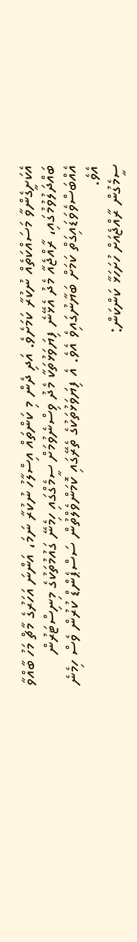އެކަށީގެންވާ މަސައްކަތެއް ނުކުރާ ކަމަށެވެ. އަދި ދެން މި ކަންތައް އިސްލާހު ނުކުރާ ނަމަ، އަންނަ އަހަރުގެ މާޗް މަހު ބާއްވާ ބައްދަލުވުމުގައި، ރާއްޖެއާ މެދު އެޅޭނެ ފިޔަވަޅުތަކާ މެދު ވިސްނެވުމަށް ސީމެގްގައި ހިމެނޭ ގައުމުތަކުގެ މިނިސްޓަރުން އެއްބަސްވެވަޑައިގަތް ކަމަށް ބަޔާނުގައިވެ އެވެ. އެ ފިޔަވަޅުތަކުގެ ތެރޭގައި ކޮމަންވެލްތުން ސަސްޕެންޑް ކުރުން ވެސް ހިމެނެ އެވެ.
ސީމެގުން ރާއްޖެއަށް ހުށަހަޅާ ކަންކަން: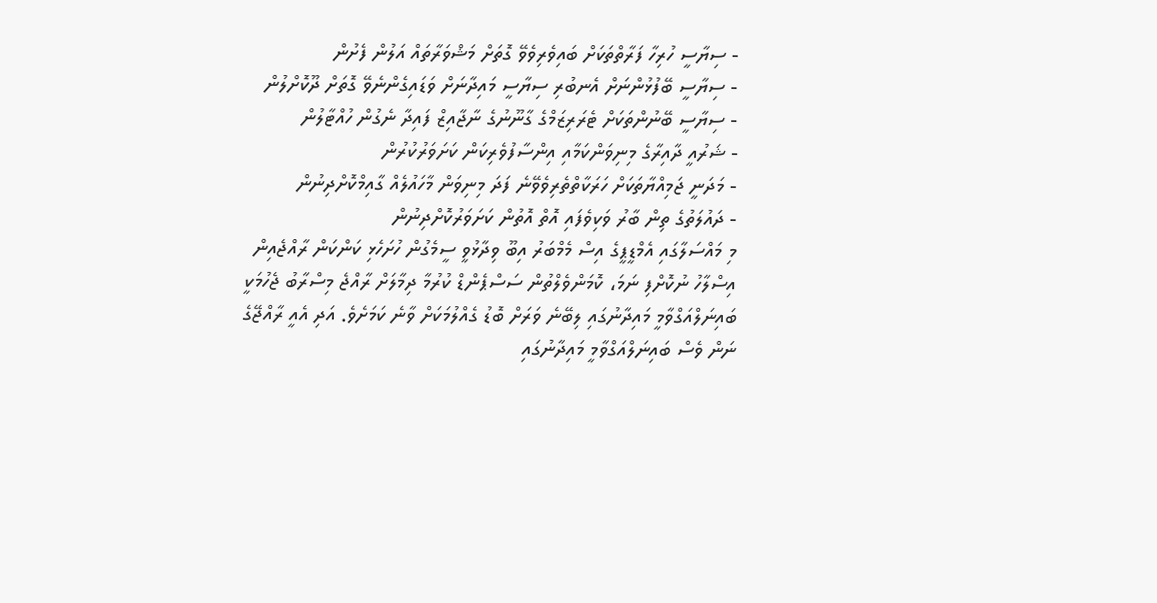- ސިޔާސީ ހުރިހާ ފަރާތްތަކަށް ބައިވެރިވެވޭ ގޮތަށް މަޝްވަރާތައް އަލުން ފެށުން
- ސިޔާސީ ބޭފުޅުންނަށް އެނބުރި ސިޔާސީ މައިދާނަށް ވަޑައިގެންނެވޭ ގޮތަށް ދޫކޮށްލުން
- ސިޔާސީ ބޭނުންތަކަށް ޓެރަރިޒަމްގެ ގާނޫނުގެ ނާޖާއިޒް ފައިދާ ނެގުން ހުއްޓާލުން
- ޝަރުއީ ދާއިރާގެ މިނިވަންކަމާއި އިންސާފުވެރިކަން ކަށަވަރުކުރުން
- މަދަނީ ޖަމިއްޔާތަކަށް ހަރަކާތްތެރިވެވޭނެ ފަދަ މިނިވަން މާހައުލެއް ގާއިމްކޮށްދިނުން
- ދައުލަތުގެ ތިން ބާރު ވަކިވެފައި އޮތް އޮތުން ކަށަވަރުކޮށްދިނުން
މި މައްސަލާގައި އެމްޑީޕީގެ އިސް މެމްބަރު އިބޫ ވިދާޅުވީ ސީމެގުން ހުށަހެޅި ކަންކަން ރާއްޖެއިން އިސްލާހު ނުކޮށްފި ނަމަ، ކޮމަންވެލްތުން ސަސްޕެންޑް ކުރުމާ ދިމާލަށް ރާއްޖެ މިސްރާބު ޖެހުމަކީ ބައިނަލްއަގްވާމީ މައިދާނުގައި ލިބޭނެ ވަރަށް ބޮޑު ގެއްލުމަކަށް ވާނެ ކަމަށެވެ. އަދި އެއީ ރާއްޖޭގެ ނަން ވެސް ބައިނަލްއަގްވާމީ މައިދާނުގައި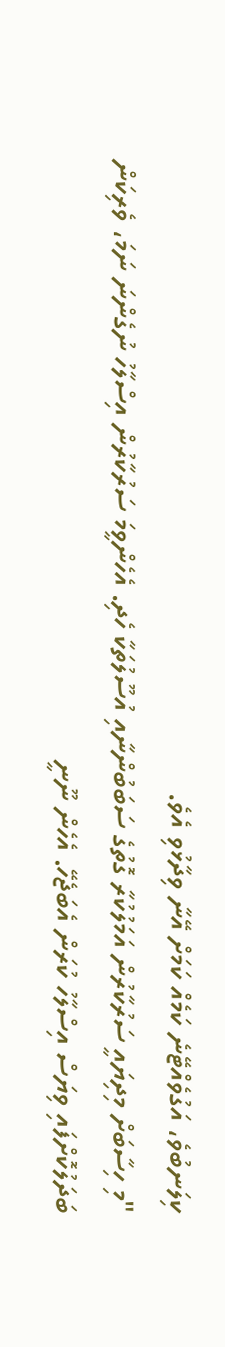ކިލަނބުވެ، އަގުވެއްޓޭނެ ކަމެއް ކަމަށް އޭނާ ވިދާޅުވި އެވެ.
"މި ހިސާބަށް މިދިޔައީ ސަރުކާރުން އަމަލުކުރާ ގޮތުގެ ސަބަބުންނާއި އުސޫލުތަކާ ހެދި. އެހެންވީމަ ސަރުކާރުން އިސްލާހު ނުގެންނަ ނަމަ، ވެރިކަން ބަދަލުކޮށްފައި ވިޔަސް އިސްލާހު ކުރަން އެބަޖެހޭ. އެހެން ނޫނީ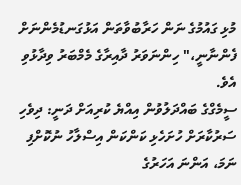މުޅި ގައުމުގެ ނަން ހަރާބުވާތަން އަޅުގަނޑުމެންނަށް ފެންނާނީ،" ހިންނަވަރު ދާއިރާގެ މެމްބަރު ވިދާޅުވި އެވެ.
ސީމެގްގެ ބައްދަލުވުން އިއްޔެ ކުރިއަށް ދަނީ: ދިވެހި ސަރުކާރަށް ހުށަހެޅި ކަންކަން އިސްލާހު ނުކޮށްފި ނަމަ، އަންނަ އަހަރުގެ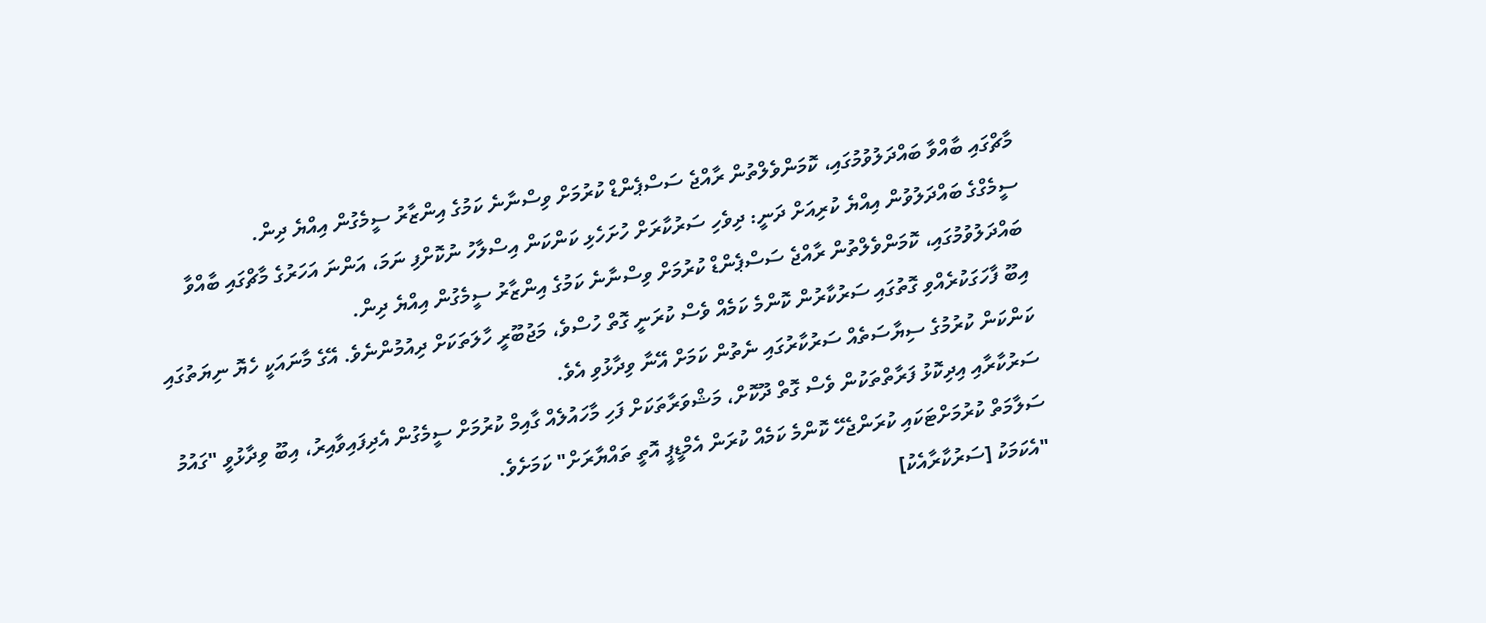މާޗްގައި ބާއްވާ ބައްދަލުވުމުގައި، ކޮމަންވެލްތުން ރާއްޖެ ސަސްޕެންޑް ކުރުމަށް ވިސްނާނެ ކަމުގެ އިންޒާރު ސީމެގުން އިއްޔެ ދިން.
ސީމެގްގެ ބައްދަލުވުން އިއްޔެ ކުރިއަށް ދަނީ: ދިވެހި ސަރުކާރަށް ހުށަހެޅި ކަންކަން އިސްލާހު ނުކޮށްފި ނަމަ، އަންނަ އަހަރުގެ މާޗްގައި ބާއްވާ ބައްދަލުވުމުގައި، ކޮމަންވެލްތުން ރާއްޖެ ސަސްޕެންޑް ކުރުމަށް ވިސްނާނެ ކަމުގެ އިންޒާރު ސީމެގުން އިއްޔެ ދިން.
އިބޫ ފާހަގަކުރެއްވި ގޮތުގައި ސަރުކާރުން ކޮންމެ ކަމެއް ވެސް ކުރަނީ ގޮތް ހުސްވެ، މަޖުބޫރީ ހާލަތަކަށް ދިއުމުންނެވެ. އޭގެ މާނައަކީ ހެޔޮ ނިޔަތުގައި ކަންކަން ކުރުމުގެ ސިޔާސަތެއް ސަރުކާރުގައި ނެތުން ކަމަށް އޭނާ ވިދާޅުވި އެވެ.
ސަރުކާރާއި އިދިކޮޅު ފަރާތްތަކުން ވެސް ގޮތް ދޫކޮށް، މަޝްވަރާތަކަށް ފަހި މާހައުލެއް ގާއިމް ކުރުމަށް ސީމެގުން އެދިފައިވާއިރު، އިބޫ ވިދާޅުވީ "ގައުމު ސަލާމަތް ކުރުމަށްޓަކައި ކުރަންޖެހޭ ކޮންމެ ކަމެއް ކުރަން އެމްޑީޕީ އޮތީ ތައްޔާރަށް" ކަމަށެވެ.
"އެކަމަކު [ސަރުކާރާއެކު]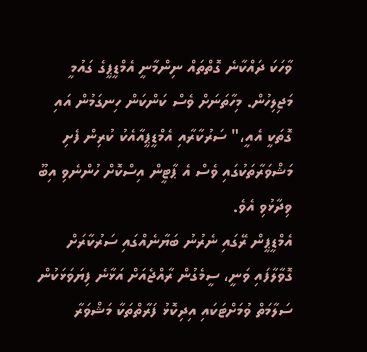ވާހަކަ ދައްކާނެ ގޮތްތައް ނިންމާނީ އެމްޑީޕީގެ ގައުމީ މަޖިލިހުން. މިހާތަނަށް ވެސް ކަންކަން ހިނގަމުން އައި ގޮތަކީ އެއީ،" ސަރުކާރާއި އެމްޑީޕީއާއެކު ކުރިން ފެށި މަޝްވަރާތަކުގައި ވެސް އެ ޕާޓީން އިސްކޮށް ހުންނެވި އިބޫ ވިދާޅުވި އެވެ.
އެމްޑީޕީން ރޭގައި ނެރުނު ބަޔާނެއްގައި ސަރުކާރަށް ގޮވާލާފައި ވަނީ، ސީމެގުން ރާއްޖެއަށް އަޅާނެ ފިޔަވަޅަކުން ސަލާމަތް ވުމަށްޓަކައި އިދިކޮޅު ފަރާތްތަކާ މަޝްވަރާ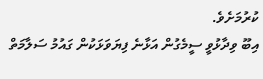ކުރުމަށެވެ.
އިބޫ ވިދާޅުވީ ސީމެގުން އަޅާނެ ފިޔަވަޅަކުން ގައުމު ސަލާމަތް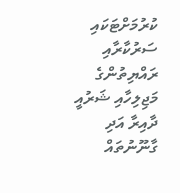ކުރުމަށްޓަކައި ސަރުކާރާއި ރައްޔިތުންގެ މަޖިލިހާއި ޝަރުއީ ދާއިރާ އަދި ގާނޫނުތައް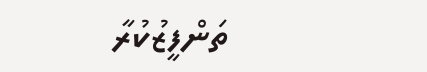ތަންފީޒުކުރާ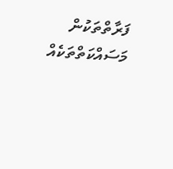ފަރާތްތަކުން މަސައްކަތްތަކެއް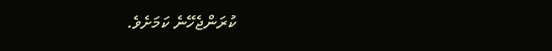ކުރަންޖެހޭނެ ކަމަށެވެ.